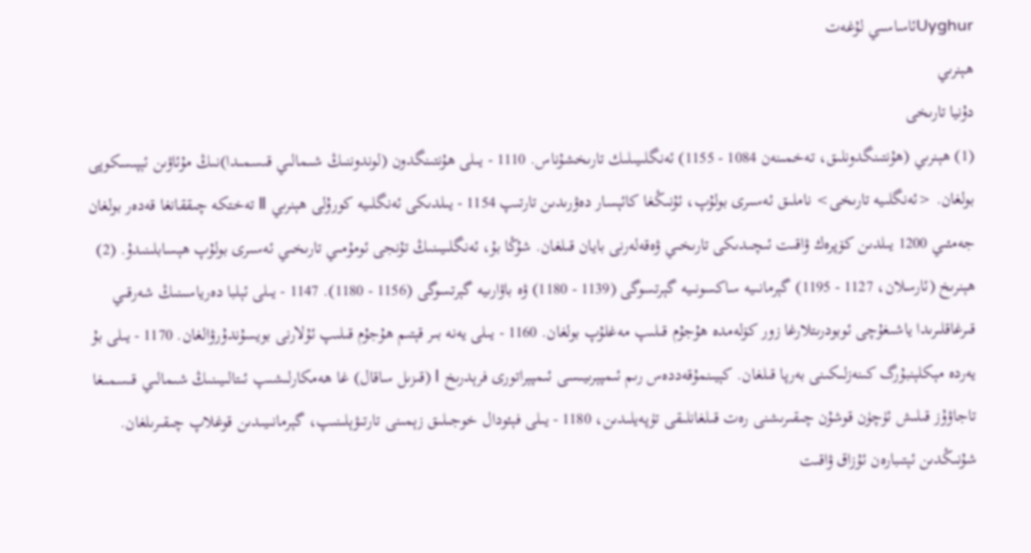Uyghurئاساسىي لۇغەت
ھېنرىي
دۇنيا تارىخى
(1) ھېنرىي (ھۇنتىنگدونلىق، تەخمىنەن 1084 - 1155) ئەنگلىيىلىك تارىخشۇناس. 1110 - يىلى ھۇنتىنگدون (لوندوننىڭ شىمالىي قىسمىدا)نىڭ مۇئاۋىن ئېپىسكوپى بولغان. <ئەنگلىيە تارىخى> ناملىق ئەسىرى بولۇپ، ئۇنىڭغا كائېسار دەۋرىدىن تارتىپ 1154 - يىلدىكى ئەنگلىيە كورۇلى ھېنرىي Ⅱ تەختكە چىققانغا قەدەر بولغان جەمئىي 1200 يىلدىن كۆپرەك ۋاقىت ئىچىدىكى تارىخىي ۋەقەلەرنى بايان قىلغان. شۇڭا بۇ، ئەنگلىيىنىڭ تۇنجى ئومۇمىي تارىخىي ئەسىرى بولۇپ ھېسابلىنىدۇ. (2) ھېنرىخ (ئارسلان، 1127 - 1195) گېرمانىيە ساكسونىيە گېرتسوگى (1139 - 1180) ۋە باۋارىيە گېرتسوگى (1156 - 1180). 1147 - يىلى ئېلبا دەرياسىنىڭ شەرقىي قىرغاقلىرىدا ياشىغۇچى ئوبودرىتلارغا زور كۆلەمدە ھۇجۇم قىلىپ مەغلۇپ بولغان. 1160 - يىلى يەنە بىر قېتىم ھۇجۇم قىلىپ ئۇلارنى بويسۇندۇرۋالغان. 1170 - يىلى بۇ يەردە مېكلېنبۇرگ كىنەزلىكىنى بەرپا قىلغان. كېيىنمۇقەددەس رىم ئىمپېرىيىسى ئىمپېراتورى فرېدرىخ Ⅰ (قىزىل ساقال) غا ھەمكارلىشىپ ئىتالىيىنىڭ شىمالىي قىسمىغا تاجاۋۇز قىلىش ئۈچۈن قوشۇن چىقىرىشنى رەت قىلغانلىقى تۈپەيلىدىن، 1180 - يىلى فېئودال خوجىلىق زېمىنى تارتىۋېلىنىپ، گېرمانىيىدىن قوغلاپ چىقىرىلغان. شۇنىڭدىن ئېتىبارەن ئۇزاق ۋاقىت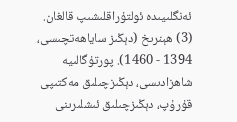ئەنگلىيىدە ئولتۇراقلىشىپ قالغان. (3) ھېنرىخ (دېڭىز ساياھەتچىسى، 1394 - 1460). پورتۇگالىيە شاھزادىسى، دېڭىزچىلىق مەكتىپى قۇرۇپ، دېڭىزچىلىق ئىشلىرىنى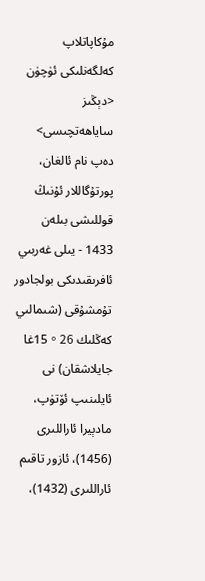مۇكاپاتلاپ كەلگەنلىكى ئۈچۈن <دېڭىز ساياھەتچىسى> دەپ نام ئالغان، پورتۇگاللار ئۇنىڭ قوللىشى بىلەن 1433 - يىلى غەربىي ئافرىقىدىكى بولجادور تۇمشۇقى (شىمالىي كەڭلىك 26。15غا جايلاشقان) نى ئايلىنىپ ئۆتۈپ، مادېيرا ئاراللىرى (1456)، ئازور تاقىم ئاراللىرى (1432)،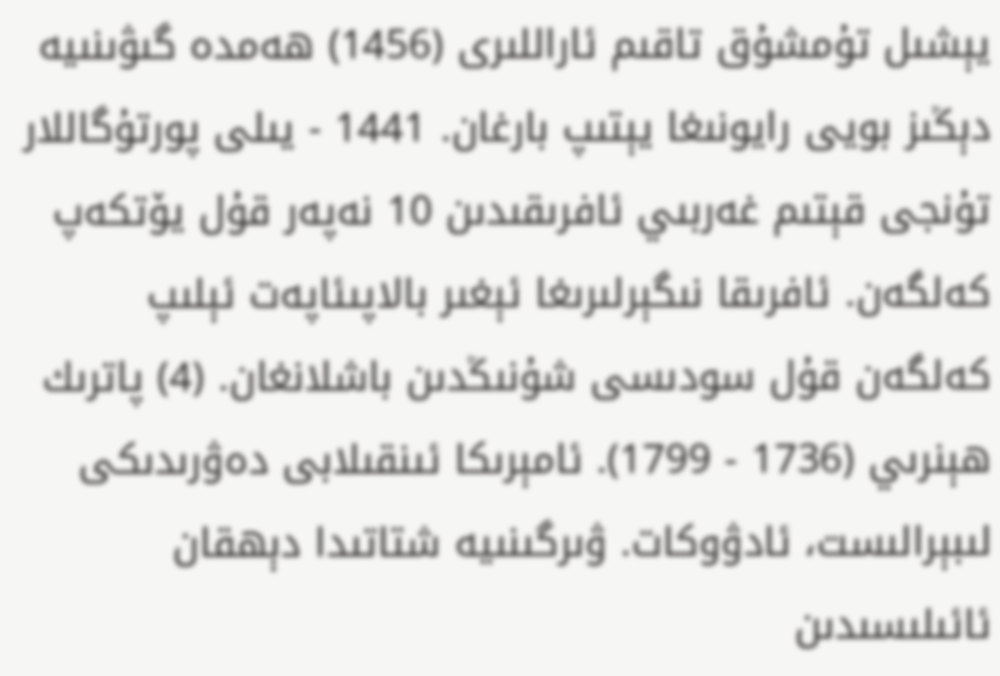يېشىل تۇمشۇق تاقىم ئاراللىرى (1456) ھەمدە گىۋىنىيە دېڭىز بويى رايونىغا يېتىپ بارغان. 1441 - يىلى پورتۇگاللار تۇنجى قېتىم غەربىي ئافرىقىدىن 10 نەپەر قۇل يۆتكەپ كەلگەن. ئافرىقا نىگېرلىرىغا ئېغىر بالاپىئاپەت ئېلىپ كەلگەن قۇل سودىسى شۇنىڭدىن باشلانغان. (4) پاترىك ھېنرىي (1736 - 1799). ئامېرىكا ئىنقىلابى دەۋرىدىكى لىبېرالىست، ئادۋوكات. ۋىرگىنىيە شتاتىدا دېھقان ئائىلىسىدىن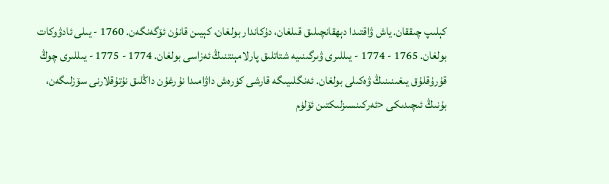كېلىپ چىققان. ياش ۋاقتىدا دېھقانچىلىق قىلغان، دۇكاندار بولغان، كېيىن قانۇن ئۆگەنگەن. 1760 - يىلى ئادۋوكات بولغان. 1765 - 1774 - يىللىرى ۋىرگىنىيە شتاتلىق پارلامېنتنىڭ ئەزاسى بولغان. 1774 - 1775 - يىللىرى چوڭ قۇرۇقلۇق يىغىنىنىڭ ۋەكىلى بولغان. ئەنگلىيىگە قارشى كۈرەش داۋامىدا نۇرغۇن داڭلىق نۇتۇقلارنى سۆزلىگەن، بۇنىڭ ئىچىدىكى <ئەركىنسىزلىكتىن ئۆلۈم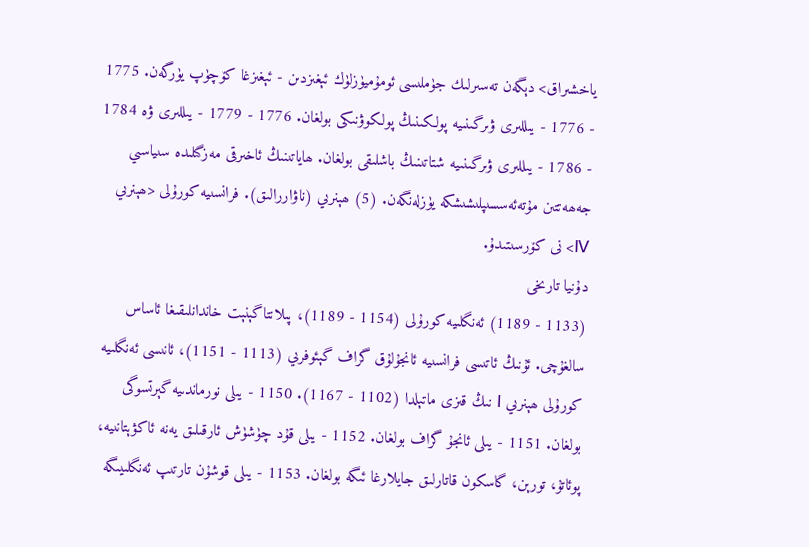ياخشىراق> دېگەن تەسىرلىك جۈملىسى ئومۇميۈزلۈك ئېغىزدىن - ئېغىزغا كۆچۈپ يۈرگەن. 1775 - 1776 - يىللىرى ۋىرگىنىيە پولكىنىڭ پولكوۋنىكى بولغان. 1776 - 1779 - يىللىرى ۋە 1784 - 1786 - يىللىرى ۋىرگىنىيە شتاتىنىڭ باشلىقى بولغان. ھاياتىنىڭ ئاخىرقى مەزگىلىدە سىياسىي جەھەتتىن مۇتەئەسسىپلىشىشكە يۈزلەنگەن. (5) ھېنرىي (ناۋاررالىق). فرانسىيە كورۇلى <ھېنرىي Ⅳ> نى كۆرسىتىدۇ.
دۇنيا تارىخى
(1133 - 1189) ئەنگلىيە كورۇلى (1154 - 1189)، پىلانتاگېنېت خاندانلىقىغا ئاساس سالغۇچى. ئۇنىڭ ئاتىسى فرانسىيە ئانجۇلۇق گراف گېئوفرىي (1113 - 1151)، ئانىسى ئەنگلىيە كورۇلى ھېنرىي Ⅰ نىڭ قىزى ماتېلدا (1102 - 1167). 1150 - يىلى نورماندىيە گېرتسوگى بولغان. 1151 - يىلى ئانجۇ گراف بولغان. 1152 - يىلى قۇد چۈشۈش ئارقىلىق يەنە ئاكۋېتانىيە، پوئاتۇ، تورېن، گاسكون قاتارلىق جايلارغا ئىگە بولغان. 1153 - يىلى قوشۇن تارتىپ ئەنگلىيىگە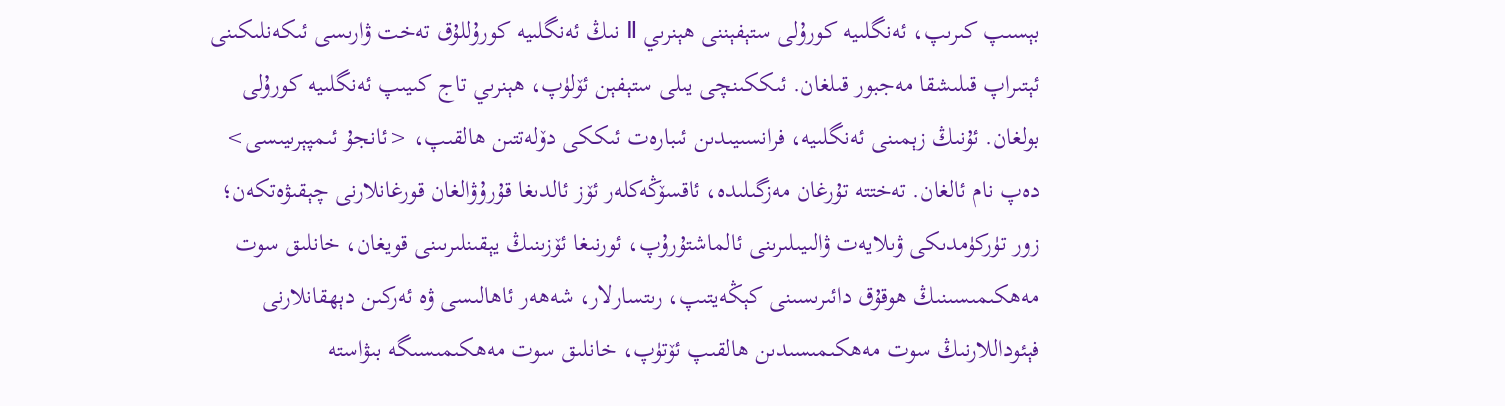بېسىپ كىرىپ، ئەنگلىيە كورۇلى ستېفېننى ھېنرىي Ⅱ نىڭ ئەنگلىيە كورۇللۇق تەخت ۋارىسى ئىكەنلىكىنى ئېتىراپ قىلىشقا مەجبور قىلغان. ئىككىنچى يىلى ستېفېن ئۆلۈپ، ھېنرىي تاج كىيىپ ئەنگلىيە كورۇلى بولغان. ئۇنىڭ زېمىنى ئەنگلىيە، فرانسىيىدىن ئىبارەت ئىككى دۆلەتتىن ھالقىپ، <ئانجۇ ئىمپېرىيىسى> دەپ نام ئالغان. تەختتە تۇرغان مەزگىلىدە، ئاقسۆڭەكلەر ئۆز ئالدىغا قۇرۇۋالغان قورغانلارنى چېقىۋەتكەن؛ زور تۈركۈمدىكى ۋىلايەت ۋالىيىلىرىنى ئالماشتۇرۇپ، ئورنىغا ئۆزىنىڭ يېقىنلىرىىنى قويغان، خانلىق سوت مەھكىمىسىنىڭ ھوقۇق دائىرىسىنى كېڭەيتىپ، رىتسارلار، شەھەر ئاھالىسى ۋە ئەركىن دېھقانلارنى فېئوداللارنىڭ سوت مەھكىمىسىدىن ھالقىپ ئۆتۈپ، خانلىق سوت مەھكىمىسىگە بىۋاستە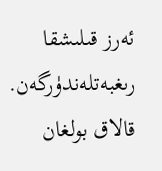ئەرز قىلىشقا رىغبەتلەندۈرگەن. قالاق بولغان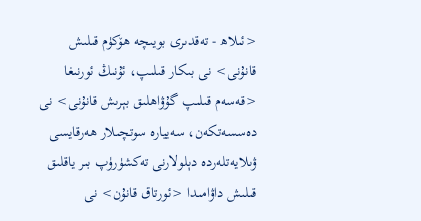<ئىلاھ - تەقدىرى بويىچە ھۆكۈم قىلىش قانۇنى> نى بىكار قىلىپ، ئۇنىڭ ئورنىغا <قەسەم قىلىپ گۇۋاھلىق بېرىش قانۇنى> نى دەسسەتكەن، سەييارە سوتچىلار ھەرقايسى ۋىلايەتلەردە دېلولارنى تەكشۈرۈپ بىر ياقلىق قىلىش داۋامىدا <ئورتاق قانۇن> نى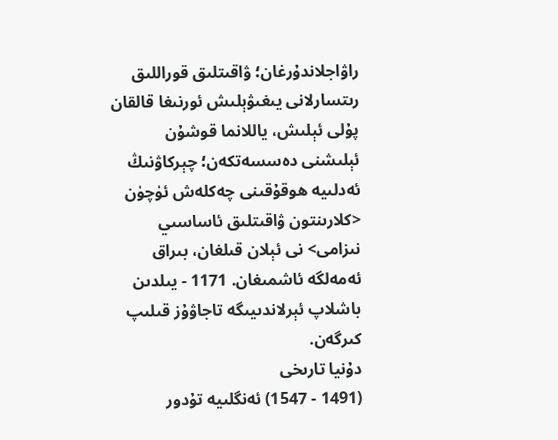راۋاجلاندۇرغان؛ ۋاقىتلىق قوراللىق رىتسارلانى يىغىۋېلىش ئورنىغا قالقان پۇلى ئېلىش، ياللانما قوشۇن ئېلىشنى دەسسەتكەن؛ چېركاۋنىڭ ئەدلىيە ھوقۇقىنى چەكلەش ئۈچۈن <كلارىنتون ۋاقىتلىق ئاساسىي نىزامى> نى ئېلان قىلغان، بىراق ئەمەلگە ئاشمىغان. 1171 - يىلدىن باشلاپ ئېرلاندىيىگە تاجاۋۇز قىلىپ كىرگەن.
دۇنيا تارىخى
(1491 - 1547) ئەنگلىيە تۇدور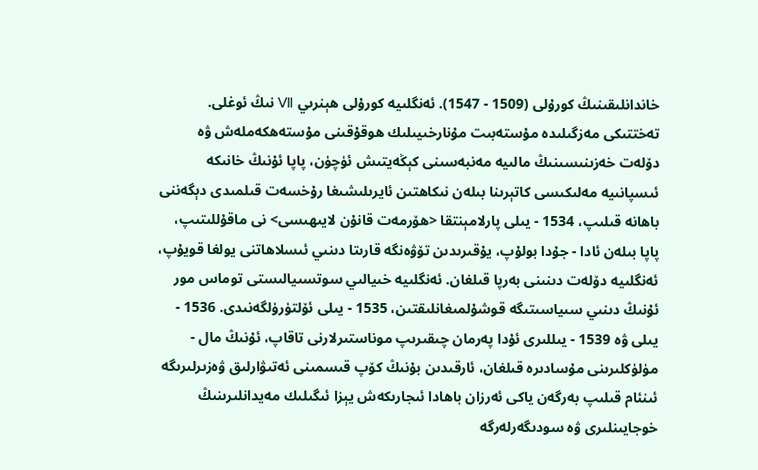خاندانلىقىنىڭ كورۇلى (1509 - 1547). ئەنگلىيە كورۇلى ھېنرىي Ⅶ نىڭ ئوغلى. تەختتىكى مەزگىلىدە مۇستەبىت مۇنارخىيىلىك ھوقۇقىنى مۇستەھكەملەش ۋە دۆلەت خەزىنىسىنىڭ مالىيە مەنبەسىنى كېڭەيتىش ئۈچۈن، پاپا ئۇنىڭ خانىكە ئىسپانىيە مەلىكىسى كاتېرىنا بىلەن نىكاھتىن ئايرىلىشىغا رۇخسەت قىلمىدى دېگەننى باھانە قىلىپ، 1534 - يىلى پارلامېنتقا <ھۆرمەت قانۇن لايىھىسى> نى ماقۇللىتىپ، پاپا بىلەن ئادا - جۇدا بولۇپ، يۇقىرىدىن تۆۋەنگە قارىتا دىنىي ئىسلاھاتنى يولغا قويۇپ، ئەنگلىيە دۆلەت دىنىنى بەرپا قىلغان. ئەنگلىيە خىيالىي سوتسىيالىستى توماس مور ئۇنىڭ دىنىي سىياسىتىگە قوشۇلمىغانلىقتىن، 1535 - يىلى ئۆلتۈرۈلگەنىدى. 1536 - يىلى ۋە 1539 - يىللىرى ئۇدا پەرمان چىقىرىپ موناستىرلارنى تاقاپ، ئۇنىڭ مال - مۈلۈكلىرىنى مۇسادىرە قىلغان، ئارقىدىن بۇنىڭ كۆپ قىسمىنى ئەتىۋارلىق ۋەزىرلىرىگە ئىنئام قىلىپ بەرگەن ياكى ئەرزان باھادا ئىجارىكەش يېزا ئىگىلىك مەيدانلىرىنىڭ خوجايىنلىرى ۋە سودىگەرلەرگە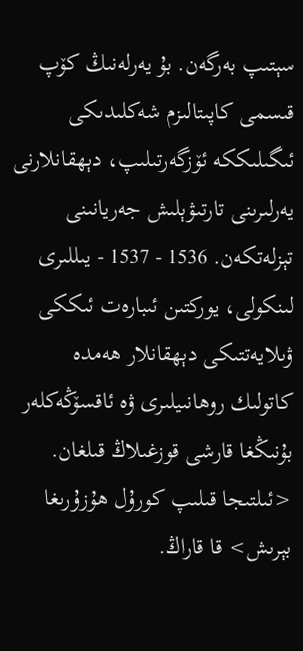سېتىپ بەرگەن. بۇ يەرلەنىڭ كۆپ قىسمى كاپىتالىزم شەكلىدىكى ئىگىلىككە ئۆزگەرتىلىپ، دېھقانلارنى يەرلىرىنى تارتىۋېلىش جەريانىنى تېزلەتكەن. 1536 - 1537 - يىللىرى لىنكولى، يوركتىن ئىبارەت ئىككى ۋىلايەتتىكى دېھقانلار ھەمدە كاتولىك روھانىيلىرى ۋە ئاقسۆڭەكلەر بۇنىڭغا قارشى قوزغىلاڭ قىلغان. <ئىلتىجا قىلىپ كورۇل ھۇزۇرىغا بېرىش> قا قاراڭ.